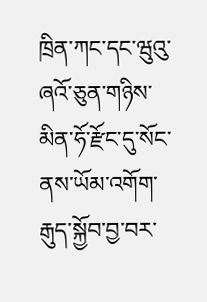ཁྲིན་ཀང་དང་ཝུའུ་ཞའོ་ཅུན་གཉིས་མིན་ཧོ་རྫོང་དུ་སོང་ནས་ཡོམ་འགོག་རྒུད་སྐྱོབ་བྱ་བར་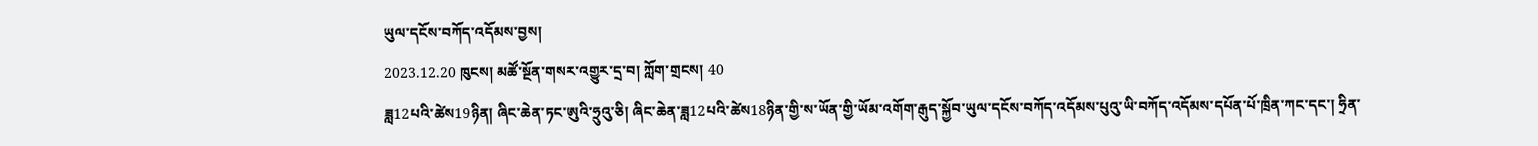ཡུལ་དངོས་བཀོད་འདོམས་བྱས།
2023.12.20 ཁུངས། མཚོ་སྔོན་གསར་འགྱུར་དྲ་བ། ཀློག་གྲངས། 40
ཟླ12པའི་ཚེས19ཉིན། ཞིང་ཆེན་ཏང་ཨུའི་ཧྲུའུ་ཅི། ཞིང་ཆེན་ཟླ12པའི་ཚེས18ཉིན་གྱི་ས་ཡོན་གྱི་ཡོམ་འགོག་རྒུད་སྐྱོབ་ཡུལ་དངོས་བཀོད་འདོམས་པུའུ་ཡི་བཀོད་འདོམས་དཔོན་པོ་ཁྲིན་ཀང་དང་། ཧྲིན་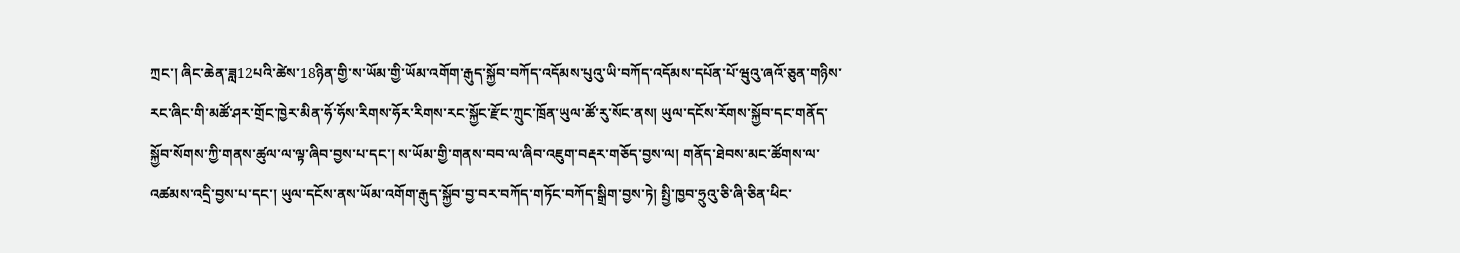ཀྲང་། ཞིང་ཆེན་ཟླ12པའི་ཚེས་18ཉིན་གྱི་ས་ཡོམ་གྱི་ཡོམ་འགོག་རྒུད་སྐྱོབ་བཀོད་འདོམས་པུའུ་ཡི་བཀོད་འདོམས་དཔོན་པོ་ཝུའུ་ཞའོ་ཅུན་གཉིས་རང་ཞིང་གི་མཚོ་ཤར་གྲོང་ཁྱེར་མིན་ཧོ་ཧོས་རིགས་ཧོར་རིགས་རང་སྐྱོང་རྫོང་ཀྲུང་ཁྲོན་ཡུལ་ཚོ་རུ་སོང་ནས། ཡུལ་དངོས་རོགས་སྐྱོབ་དང་གནོད་སྐྱོབ་སོགས་ཀྱི་གནས་ཚུལ་ལ་ལྟ་ཞིབ་བྱས་པ་དང་། ས་ཡོམ་གྱི་གནས་བབ་ལ་ཞིབ་འཇུག་བརྡར་གཅོད་བྱས་ལ། གནོད་ཐེབས་མང་ཚོགས་ལ་འཚམས་འདྲི་བྱས་པ་དང་། ཡུལ་དངོས་ནས་ཡོམ་འགོག་རྒུད་སྐྱོབ་བྱ་བར་བཀོད་གཏོང་བཀོད་སྒྲིག་བྱས་ཏེ། སྤྱི་ཁྱབ་ཧྲུའུ་ཅི་ཞི་ཅིན་ཕིང་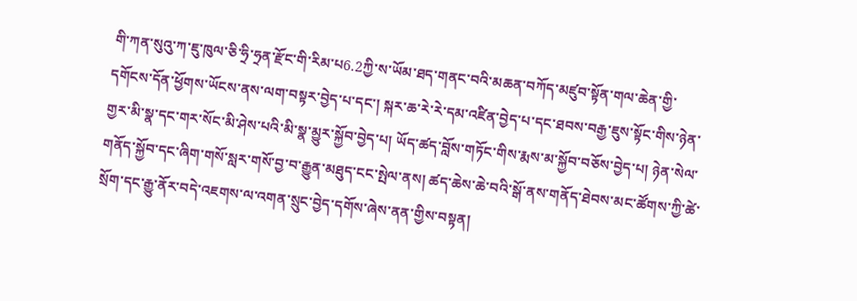གི་ཀན་སུའུ་ཀ་ཇུ་ཁུལ་ཅི་ཧྲི་ཧྲན་རྫོང་གི་རིམ་པ6.2ཀྱི་ས་ཡོམ་ཐད་གནང་བའི་མཆན་བཀོད་མཛུབ་སྟོན་གལ་ཆེན་གྱི་དགོངས་དོན་ཕྱོགས་ཡོངས་ནས་ལག་བསྟར་བྱེད་པ་དང་། སྐར་ཆ་རེ་རེ་དམ་འཛིན་བྱེད་པ་དང་ཐབས་བརྒྱ་ཇུས་སྟོང་གིས་ཉེན་གྱར་མི་སྣ་དང་གར་སོང་མི་ཤེས་པའི་མི་སྣ་མྱུར་སྐྱོབ་བྱེད་པ། ཡོད་ཚད་བློས་གཏོང་གིས་རྨས་མ་སྐྱོབ་བཅོས་བྱེད་པ། ཉེན་སེལ་གནོད་སྐྱོབ་དང་ཞིག་གསོ་སླར་གསོ་བྱ་བ་རྒྱུན་མཐུད་ངང་སྤེལ་ནས། ཚད་ཆེས་ཆེ་བའི་སྒོ་ནས་གནོད་ཐེབས་མང་ཚོགས་ཀྱི་ཚེ་སྲོག་དང་རྒྱུ་ནོར་བདེ་འཇགས་ལ་འགན་སྲུང་བྱེད་དགོས་ཞེས་ནན་གྱིས་བསྟན།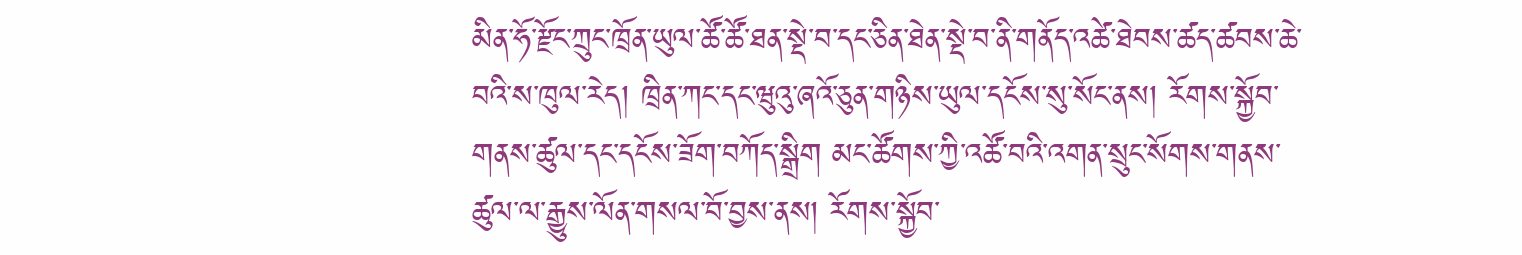མིན་ཧོ་རྫོང་ཀྲུང་ཁྲོན་ཡུལ་ཚོ་ཚོ་ཐན་སྡེ་བ་དང་ཅིན་ཐེན་སྡེ་བ་ནི་གནོད་འཚེ་ཐེབས་ཚད་ཚབས་ཆེ་བའི་ས་ཁུལ་རེད། ཁྲིན་ཀང་དང་ཝུའུ་ཞའོ་ཅུན་གཉིས་ཡུལ་དངོས་སུ་སོང་ནས། རོགས་སྐྱོབ་གནས་ཚུལ་དང་དངོས་ཟོག་བཀོད་སྒྲིག མང་ཚོགས་ཀྱི་འཚོ་བའི་འགན་སྲུང་སོགས་གནས་ཚུལ་ལ་རྒྱུས་ལོན་གསལ་བོ་བྱས་ནས། རོགས་སྐྱོབ་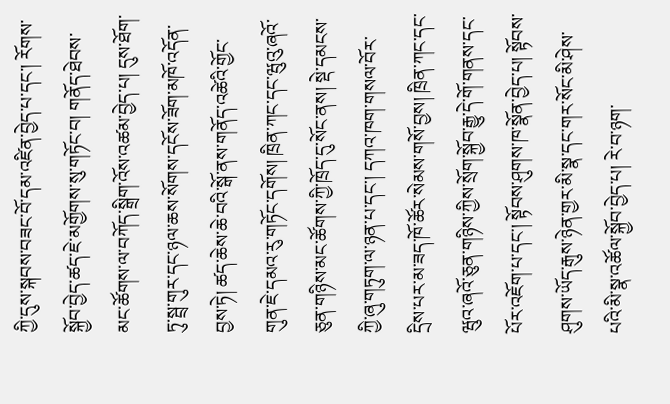ཀྱི་དུས་སྐབས་བཟང་བོ་དམ་འཛིན་བྱེད་པ་དང་། རོགས་སྐྱོབ་བྱེད་ཚད་ཇེ་མགྱོགས་སུ་གཏོང་བ། གནོད་ཐེབས་མང་ཚོགས་ལ་བཀོད་སྒྲིག་འོས་འཚམ་བྱེད་པ། དུས་ཐོག་ཏུ་སྦྲ་གུར་དང་ཉལ་ཆས་སོགས་དངོས་ཟོག་མཁོ་འདོན་བྱས་ཏེ། ཚད་ཆེས་ཆེ་བའི་སྒོ་ནས་གནོད་འཚེའི་གྱོང་གུན་ཇེ་དམའ་རུ་གཏོང་དགོས། ཁྲིན་ཀང་དང་ཝུའུ་ཞའོ་ཅུན་གཉིས་མང་ཚོགས་ཀྱི་ཁྲོད་དུ་སོང་ནས། སྡེ་དམངས་ཀྱི་ཞུ་གཏུག་ལ་ཉན་པ་དང་། དཀའ་ཁག་གསལ་བོར་དྲིས་པར་མ་ཟད་ཁོ་ཚོར་སེམས་གསོ་བྱས། ཁྲིན་ཀང་དང་ཝུའ་ཞའོ་ཅུན་གཉིས་ཀྱིས་སྲོག་སྐྱོབ་རྒྱུ་དེ་གོ་གནས་དང་པོར་འཇོག་པ་དང་། སྟོབས་ཤུགས་ཁ་སྣོན་བྱེད་པ། སྟོབས་ཤུགས་ཡོད་རྒུས་ཉེན་གྱར་མི་སྣ་དང་གར་སོང་མི་ཤེས་པའི་མི་སྣ་འཚོལ་སྐྱོབ་བྱེད་པ། རེ་བ་ཉག་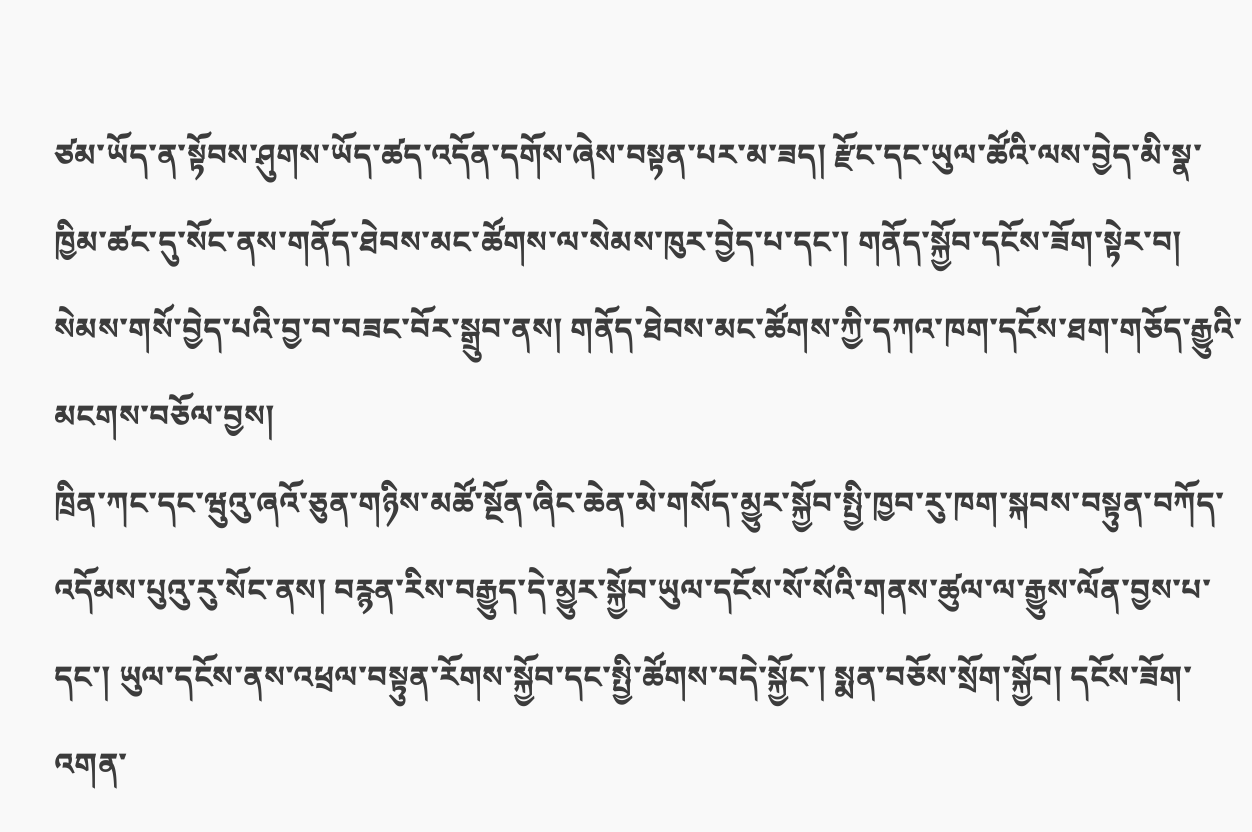ཙམ་ཡོད་ན་སྟོབས་ཤུགས་ཡོད་ཚད་འདོན་དགོས་ཞེས་བསྟན་པར་མ་ཟད། རྫོང་དང་ཡུལ་ཚོའི་ལས་བྱེད་མི་སྣ་ཁྱིམ་ཚང་དུ་སོང་ནས་གནོད་ཐེབས་མང་ཚོགས་ལ་སེམས་ཁུར་བྱེད་པ་དང་། གནོད་སྐྱོབ་དངོས་ཟོག་སྟེར་བ། སེམས་གསོ་བྱེད་པའི་བྱ་བ་བཟང་བོར་སྒྲུབ་ནས། གནོད་ཐེབས་མང་ཚོགས་ཀྱི་དཀའ་ཁག་དངོས་ཐག་གཅོད་རྒྱུའི་མངགས་བཅོལ་བྱས།
ཁྲིན་ཀང་དང་ཝུའུ་ཞའོ་ཅུན་གཉིས་མཚོ་སྔོན་ཞིང་ཆེན་མེ་གསོད་མྱུར་སྐྱོབ་སྤྱི་ཁྱབ་རུ་ཁག་སྐབས་བསྟུན་བཀོད་འདོམས་པུའུ་རུ་སོང་ནས། བརྙན་རིས་བརྒྱུད་དེ་མྱུར་སྐྱོབ་ཡུལ་དངོས་སོ་སོའི་གནས་ཚུལ་ལ་རྒྱུས་ལོན་བྱས་པ་དང་། ཡུལ་དངོས་ནས་འཕྲལ་བསྟུན་རོགས་སྐྱོབ་དང་སྤྱི་ཚོགས་བདེ་སྐྱོང་། སྨན་བཅོས་སྲོག་སྐྱོབ། དངོས་ཟོག་འགན་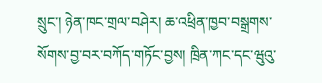སྲུང་། ཉེན་ཁང་གྲལ་བཤེར། ཆ་འཕྲིན་ཁྱབ་བསྒྲགས་སོགས་བྱ་བར་བཀོད་གཏོང་བྱས། ཁྲིན་ཀང་དང་ཝུའུ་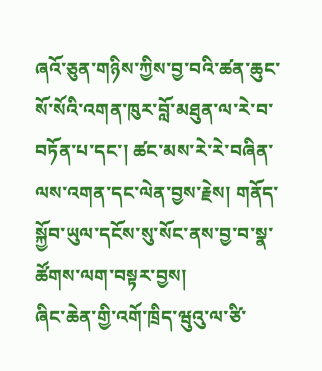ཞའོ་ཅུན་གཉིས་ཀྱིས་བྱ་བའི་ཚན་ཆུང་སོ་སོའི་འགན་ཁུར་བློ་མཐུན་ལ་རེ་བ་བཏོན་པ་དང་། ཚང་མས་རེ་རེ་བཞིན་ལས་འགན་དང་ལེན་བྱས་རྗེས། གནོད་སྐྱོབ་ཡུལ་དངོས་སུ་སོང་ནས་བྱ་བ་སྣ་ཚོགས་ལག་བསྟར་བྱས།
ཞིང་ཆེན་གྱི་འགོ་ཁྲིད་ཝུའུ་ལ་ཙི་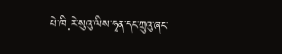པེ་ཁི.རེ་སུའུ་ལིས་ཧྭན་དང་ཀྲུའུ་ཞང་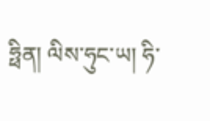ཧྥིན། ལིས་ཧུང་ཡ། ཧི་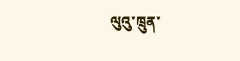ལུའུ་ཁྲུན་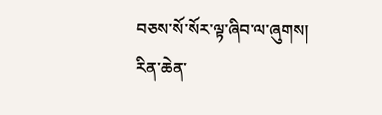བཅས་སོ་སོར་ལྟ་ཞིབ་ལ་ཞུགས།
རིན་ཆེན་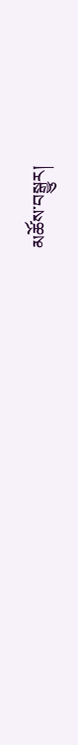མཚོས་བསྒྱུར།